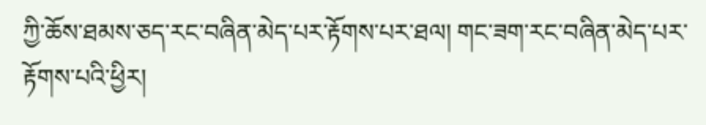ཀྱི་ཆོས་ཐམས་ཅད་རང་བཞིན་མེད་པར་རྟོགས་པར་ཐལ། གང་ཟག་རང་བཞིན་མེད་པར་རྟོགས་པའི་ཕྱིར།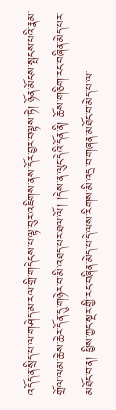འདོད་ན་སྲིད་པ་ལ་གཤེད་མ་རལ་གྲི་གདེངས་པ་ལྟ་བུར་འཇིགས་ནས་དོར་བྱར་བལྟས་ཏེ། ཉོན་མོངས་སྤངས་པའི་རྣམ་གྲོལ་ལམ་ཆེས་ཆེར་དོན་དུ་གཉེར་བ་མི་འཐད་པར་ཐལ་ལོ། །དེས་ན་ལུང་དེའི་དོན་ནི། ཆོས་གཅིག་རང་བཞིན་མེད་པར་མཐོང་བ་ན། ཕྱིས་ཀྱང་སྔར་གྱི་རང་བཞིན་མེད་པ་དེ་ལས་རིགས་མི་འདྲ་བ་གཞན་མཐོང་བ་མེད་པ་ལ་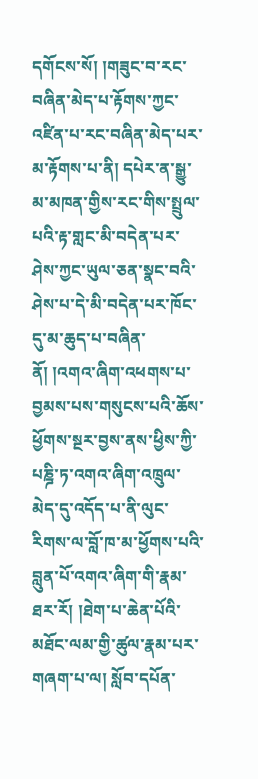དགོངས་སོ། །གཟུང་བ་རང་བཞིན་མེད་པ་རྟོགས་ཀྱང་འཛིན་པ་རང་བཞིན་མེད་པར་མ་རྟོགས་པ་ནི། དཔེར་ན་སྒྱུ་མ་མཁན་གྱིས་རང་གིས་སྤྲུལ་པའི་རྟ་གླང་མི་བདེན་པར་ཤེས་ཀྱང་ཡུལ་ཅན་སྣང་བའི་ཤེས་པ་དེ་མི་བདེན་པར་ཁོང་དུ་མ་ཆུད་པ་བཞིན་ནོ། །འགའ་ཞིག་འཕགས་པ་བྱམས་པས་གསུངས་པའི་ཆོས་ཕྱོགས་སྔར་བྱས་ནས་ཕྱིས་ཀྱི་པཎྜི་ཏ་འགའ་ཞིག་འཁྲུལ་མེད་དུ་འདོད་པ་ནི་ལུང་རིགས་ལ་བློ་ཁ་མ་ཕྱོགས་པའི་བླུན་པོ་འགའ་ཞིག་གི་རྣམ་ཐར་རོ། །ཐེག་པ་ཆེན་པོའི་མཐོང་ལམ་གྱི་ཚུལ་རྣམ་པར་གཞག་པ་ལ། སློབ་དཔོན་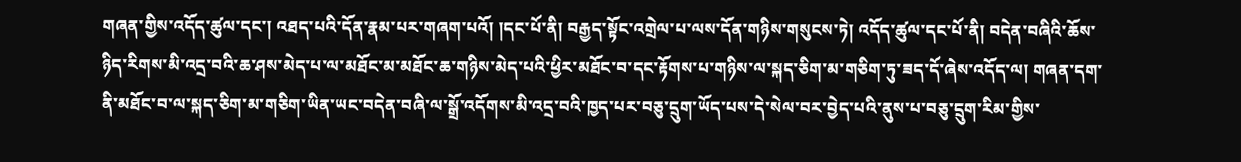གཞན་གྱིས་འདོད་ཚུལ་དང་། འཐད་པའི་དོན་རྣམ་པར་གཞག་པའོ། །དང་པོ་ནི། བརྒྱད་སྟོང་འགྲེལ་པ་ལས་དོན་གཉིས་གསུངས་ཏེ། འདོད་ཚུལ་དང་པོ་ནི། བདེན་བཞིའི་ཆོས་ཉིད་རིགས་མི་འདྲ་བའི་ཆ་ཤས་མེད་པ་ལ་མཐོང་མ་མཐོང་ཆ་གཉིས་མེད་པའི་ཕྱིར་མཐོང་བ་དང་རྟོགས་པ་གཉིས་ལ་སྐད་ཅིག་མ་གཅིག་ཏུ་ཟད་དོ་ཞེས་འདོད་ལ། གཞན་དག་ནི་མཐོང་བ་ལ་སྐད་ཅིག་མ་གཅིག་ཡིན་ཡང་བདེན་བཞི་ལ་སྒྲོ་འདོགས་མི་འདྲ་བའི་ཁྱད་པར་བཅུ་དྲུག་ཡོད་པས་དེ་སེལ་བར་བྱེད་པའི་ནུས་པ་བཅུ་དྲུག་རིམ་གྱིས་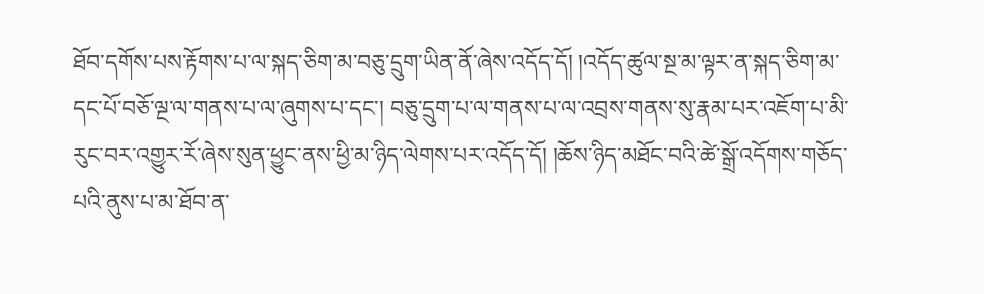ཐོབ་དགོས་པས་རྟོགས་པ་ལ་སྐད་ཅིག་མ་བཅུ་དྲུག་ཡིན་ནོ་ཞེས་འདོད་དོ། །འདོད་ཚུལ་སྔ་མ་ལྟར་ན་སྐད་ཅིག་མ་དང་པོ་བཅོ་ལྔ་ལ་གནས་པ་ལ་ཞུགས་པ་དང་། བཅུ་དྲུག་པ་ལ་གནས་པ་ལ་འབྲས་གནས་སུ་རྣམ་པར་འཇོག་པ་མི་རུང་བར་འགྱུར་རོ་ཞེས་སུན་ཕྱུང་ནས་ཕྱི་མ་ཉིད་ལེགས་པར་འདོད་དོ། །ཆོས་ཉིད་མཐོང་བའི་ཚེ་སྒྲོ་འདོགས་གཅོད་པའི་ནུས་པ་མ་ཐོབ་ན་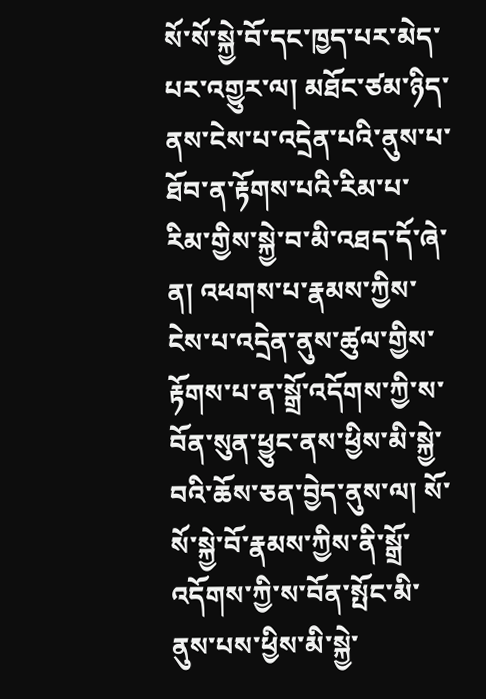སོ་སོ་སྐྱེ་བོ་དང་ཁྱད་པར་མེད་པར་འགྱུར་ལ། མཐོང་ཙམ་ཉིད་ནས་ངེས་པ་འདྲེན་པའི་ནུས་པ་ཐོབ་ན་རྟོགས་པའི་རིམ་པ་རིམ་གྱིས་སྐྱེ་བ་མི་འཐད་དོ་ཞེ་ན། འཕགས་པ་རྣམས་ཀྱིས་ངེས་པ་འདྲེན་ནུས་ཚུལ་གྱིས་རྟོགས་པ་ན་སྒྲོ་འདོགས་ཀྱི་ས་བོན་སུན་ཕྱུང་ནས་ཕྱིས་མི་སྐྱེ་བའི་ཆོས་ཅན་བྱེད་ནུས་ལ། སོ་སོ་སྐྱེ་བོ་རྣམས་ཀྱིས་ནི་སྒྲོ་འདོགས་ཀྱི་ས་བོན་སྤོང་མི་ནུས་པས་ཕྱིས་མི་སྐྱེ་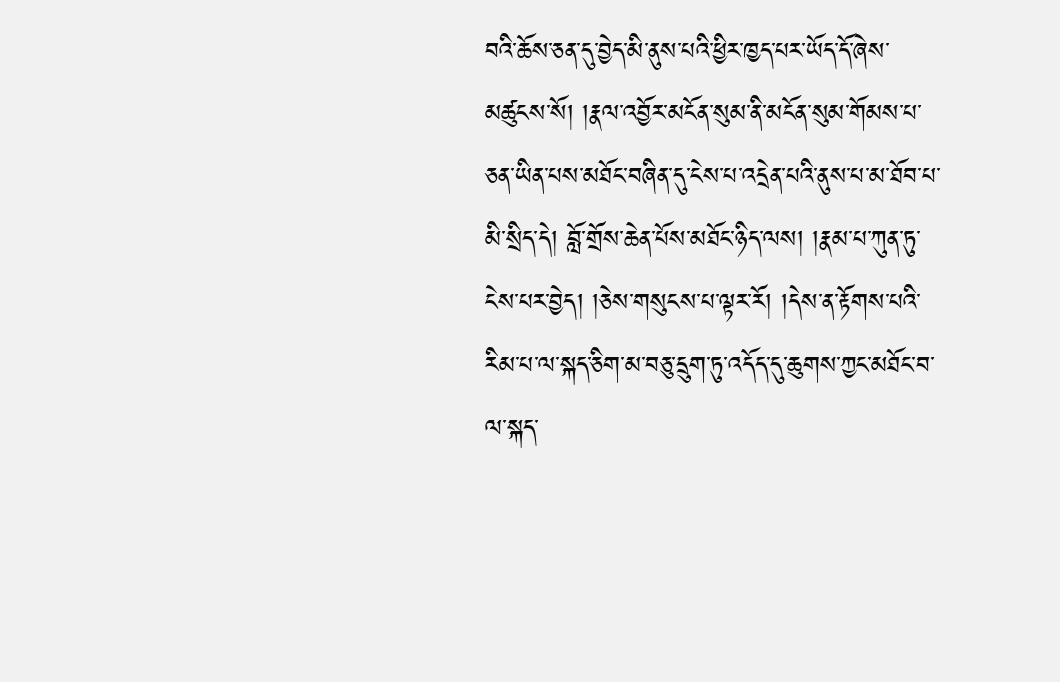བའི་ཆོས་ཅན་དུ་བྱེད་མི་ནུས་པའི་ཕྱིར་ཁྱད་པར་ཡོད་དོ་ཞེས་མཚུངས་སོ། །རྣལ་འབྱོར་མངོན་སུམ་ནི་མངོན་སུམ་གོམས་པ་ཅན་ཡིན་པས་མཐོང་བཞིན་དུ་ངེས་པ་འདྲེན་པའི་ནུས་པ་མ་ཐོབ་པ་མི་སྲིད་དེ། བློ་གྲོས་ཆེན་པོས་མཐོང་ཉིད་ལས། །རྣམ་པ་ཀུན་ཏུ་ངེས་པར་བྱེད། །ཅེས་གསུངས་པ་ལྟར་རོ། །དེས་ན་རྟོགས་པའི་རིམ་པ་ལ་སྐད་ཅིག་མ་བཅུ་དྲུག་ཏུ་འདོད་དུ་ཆུགས་ཀྱང་མཐོང་བ་ལ་སྐད་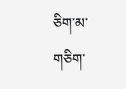ཅིག་མ་གཅིག་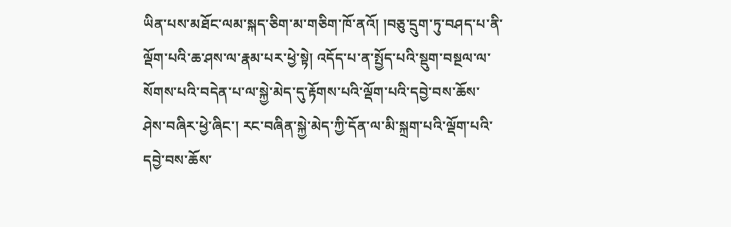ཡིན་པས་མཐོང་ལམ་སྐད་ཅིག་མ་གཅིག་ཁོ་ནའོ། །བཅུ་དྲུག་ཏུ་བཤད་པ་ནི་ལྡོག་པའི་ཆ་ཤས་ལ་རྣམ་པར་ཕྱེ་སྟེ། འདོད་པ་ན་སྤྱོད་པའི་སྡུག་བསྔལ་ལ་སོགས་པའི་བདེན་པ་ལ་སྐྱེ་མེད་དུ་རྟོགས་པའི་ལྡོག་པའི་དབྱེ་བས་ཆོས་ཤེས་བཞིར་ཕྱེ་ཞིང་། རང་བཞིན་སྐྱེ་མེད་ཀྱི་དོན་ལ་མི་སྐྲག་པའི་ལྡོག་པའི་དབྱེ་བས་ཆོས་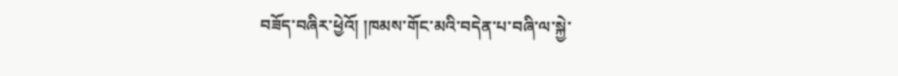བཟོད་བཞིར་ཕྱེའོ། །ཁམས་གོང་མའི་བདེན་པ་བཞི་ལ་སྐྱེ་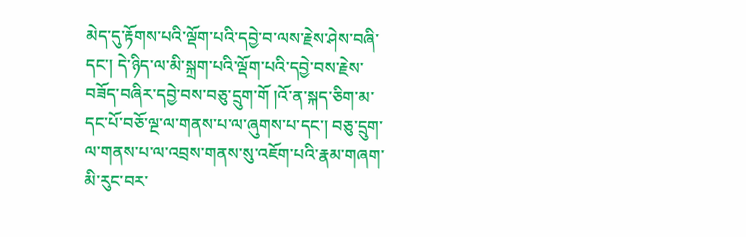མེད་དུ་རྟོགས་པའི་ལྡོག་པའི་དབྱེ་བ་ལས་རྗེས་ཤེས་བཞི་དང་། དེ་ཉིད་ལ་མི་སྐྲག་པའི་ལྡོག་པའི་དབྱེ་བས་རྗེས་བཟོད་བཞིར་དབྱེ་བས་བཅུ་དྲུག་གོ །འོ་ན་སྐད་ཅིག་མ་དང་པོ་བཅོ་ལྔ་ལ་གནས་པ་ལ་ཞུགས་པ་དང་། བཅུ་དྲུག་ལ་གནས་པ་ལ་འབྲས་གནས་སུ་འཇོག་པའི་རྣམ་གཞག་མི་རུང་བར་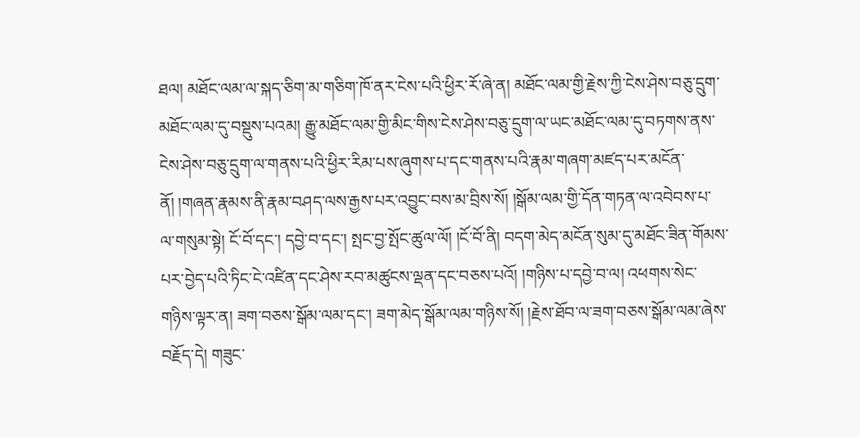ཐལ། མཐོང་ལམ་ལ་སྐད་ཅིག་མ་གཅིག་ཁོ་ནར་ངེས་པའི་ཕྱིར་རོ་ཞེ་ན། མཐོང་ལམ་གྱི་རྗེས་ཀྱི་ངེས་ཤེས་བཅུ་དྲུག་མཐོང་ལམ་དུ་བསྡུས་པའམ། རྒྱུ་མཐོང་ལམ་གྱི་མིང་གིས་ངེས་ཤེས་བཅུ་དྲུག་ལ་ཡང་མཐོང་ལམ་དུ་བཏགས་ནས་ངེས་ཤེས་བཅུ་དྲུག་ལ་གནས་པའི་ཕྱིར་རིམ་པས་ཞུགས་པ་དང་གནས་པའི་རྣམ་གཞག་མཛད་པར་མངོན་ནོ། །གཞན་རྣམས་ནི་རྣམ་བཤད་ལས་རྒྱས་པར་འབྱུང་བས་མ་བྲིས་སོ། །སྒོམ་ལམ་གྱི་དོན་གཏན་ལ་འབེབས་པ་ལ་གསུམ་སྟེ། ངོ་བོ་དང་། དབྱེ་བ་དང་། སྤང་བྱ་སྤོང་ཚུལ་ལོ། །ངོ་བོ་ནི། བདག་མེད་མངོན་སུམ་དུ་མཐོང་ཟིན་གོམས་པར་བྱེད་པའི་ཏིང་ངེ་འཛིན་དང་ཤེས་རབ་མཚུངས་ལྡན་དང་བཅས་པའོ། །གཉིས་པ་དབྱེ་བ་ལ། འཕགས་སེང་གཉིས་ལྟར་ན། ཟག་བཅས་སྒོམ་ལམ་དང་། ཟག་མེད་སྒོམ་ལམ་གཉིས་སོ། །རྗེས་ཐོབ་ལ་ཟག་བཅས་སྒོམ་ལམ་ཞེས་བརྗོད་དེ། གཟུང་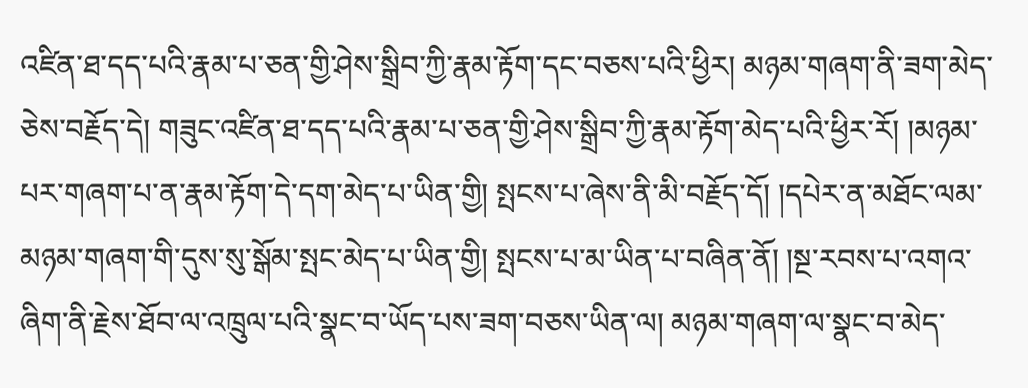འཛིན་ཐ་དད་པའི་རྣམ་པ་ཅན་གྱི་ཤེས་སྒྲིབ་ཀྱི་རྣམ་རྟོག་དང་བཅས་པའི་ཕྱིར། མཉམ་གཞག་ནི་ཟག་མེད་ཅེས་བརྗོད་དེ། གཟུང་འཛིན་ཐ་དད་པའི་རྣམ་པ་ཅན་གྱི་ཤེས་སྒྲིབ་ཀྱི་རྣམ་རྟོག་མེད་པའི་ཕྱིར་རོ། །མཉམ་པར་གཞག་པ་ན་རྣམ་རྟོག་དེ་དག་མེད་པ་ཡིན་གྱི། སྤངས་པ་ཞེས་ནི་མི་བརྗོད་དོ། །དཔེར་ན་མཐོང་ལམ་མཉམ་གཞག་གི་དུས་སུ་སྒོམ་སྤང་མེད་པ་ཡིན་གྱི། སྤངས་པ་མ་ཡིན་པ་བཞིན་ནོ། །སྔ་རབས་པ་འགའ་ཞིག་ནི་རྗེས་ཐོབ་ལ་འཁྲུལ་པའི་སྣང་བ་ཡོད་པས་ཟག་བཅས་ཡིན་ལ། མཉམ་གཞག་ལ་སྣང་བ་མེད་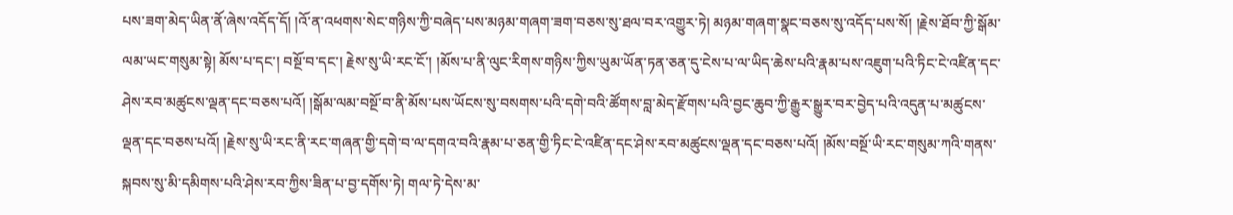པས་ཟག་མེད་ཡིན་ནོ་ཞེས་འདོད་དོ། །འོ་ན་འཕགས་སེང་གཉིས་ཀྱི་བཞེད་པས་མཉམ་གཞག་ཟག་བཅས་སུ་ཐལ་བར་འགྱུར་ཏེ། མཉམ་གཞག་སྣང་བཅས་སུ་འདོད་པས་སོ། །རྗེས་ཐོབ་ཀྱི་སྒོམ་ལམ་ཡང་གསུམ་སྟེ། མོས་པ་དང་། བསྔོ་བ་དང་། རྗེས་སུ་ཡི་རང་ངོ་། །མོས་པ་ནི་ལུང་རིགས་གཉིས་ཀྱིས་ཡུམ་ཡོན་ཏན་ཅན་དུ་ངེས་པ་ལ་ཡིད་ཆེས་པའི་རྣམ་པས་འཇུག་པའི་ཏིང་ངེ་འཛིན་དང་ཤེས་རབ་མཚུངས་ལྡན་དང་བཅས་པའོ། །སྒོམ་ལམ་བསྔོ་བ་ནི་མོས་པས་ཡོངས་སུ་བསགས་པའི་དགེ་བའི་ཚོགས་བླ་མེད་རྫོགས་པའི་བྱང་ཆུབ་ཀྱི་རྒྱུར་སྒྱུར་བར་བྱེད་པའི་འདུན་པ་མཚུངས་ལྡན་དང་བཅས་པའོ། །རྗེས་སུ་ཡི་རང་ནི་རང་གཞན་གྱི་དགེ་བ་ལ་དགའ་བའི་རྣམ་པ་ཅན་གྱི་ཏིང་ངེ་འཛིན་དང་ཤེས་རབ་མཚུངས་ལྡན་དང་བཅས་པའོ། །མོས་བསྔོ་ཡི་རང་གསུམ་ཀའི་གནས་སྐབས་སུ་མི་དམིགས་པའི་ཤེས་རབ་ཀྱིས་ཟིན་པ་བྱ་དགོས་ཏེ། གལ་ཏེ་དེས་མ་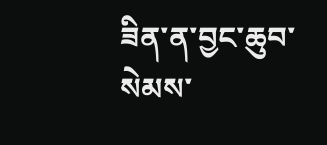ཟིན་ན་བྱང་ཆུབ་སེམས་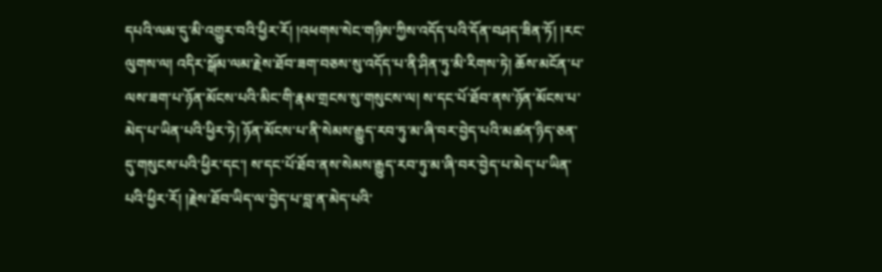དཔའི་ལམ་དུ་མི་འགྱུར་བའི་ཕྱིར་རོ། །འཕགས་སེང་གཉིས་ཀྱིས་འདོད་པའི་དོན་བཤད་ཟིན་ཏོ། །རང་ལུགས་ལ། འདིར་སྒོམ་ལམ་རྗེས་ཐོབ་ཟག་བཅས་སུ་འདོད་པ་ནི་ཤིན་ཏུ་མི་རིགས་ཏེ། ཆོས་མངོན་པ་ལས་ཟག་པ་ཉོན་མོངས་པའི་མིང་གི་རྣམ་གྲངས་སུ་གསུངས་ལ། ས་དང་པོ་ཐོབ་ནས་ཉོན་མོངས་པ་མེད་པ་ཡིན་པའི་ཕྱིར་ཏེ། ཉོན་མོངས་པ་ནི་སེམས་རྒྱུད་རབ་ཏུ་མ་ཞི་བར་བྱེད་པའི་མཚན་ཉིད་ཅན་དུ་གསུངས་པའི་ཕྱིར་དང་། ས་དང་པོ་ཐོབ་ནས་སེམས་རྒྱུད་རབ་ཏུ་མ་ཞི་བར་བྱེད་པ་མེད་པ་ཡིན་པའི་ཕྱིར་རོ། །རྗེས་ཐོབ་ཡིད་ལ་བྱེད་པ་བླ་ན་མེད་པའི་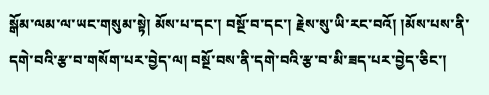སྒོམ་ལམ་ལ་ཡང་གསུམ་སྟེ། མོས་པ་དང་། བསྔོ་བ་དང་། རྗེས་སུ་ཡི་རང་བའོ། །མོས་པས་ནི་དགེ་བའི་རྩ་བ་གསོག་པར་བྱེད་ལ། བསྔོ་བས་ནི་དགེ་བའི་རྩ་བ་མི་ཟད་པར་བྱེད་ཅིང་།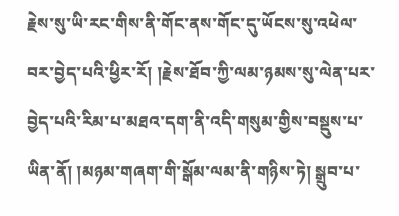རྗེས་སུ་ཡི་རང་གིས་ནི་གོང་ནས་གོང་དུ་ཡོངས་སུ་འཕེལ་བར་བྱེད་པའི་ཕྱིར་རོ། །རྗེས་ཐོབ་ཀྱི་ལམ་ཉམས་སུ་ལེན་པར་བྱེད་པའི་རིམ་པ་མཐའ་དག་ནི་འདི་གསུམ་གྱིས་བསྡུས་པ་ཡིན་ནོ། །མཉམ་གཞག་གི་སྒོམ་ལམ་ནི་གཉིས་ཏེ། སྒྲུབ་པ་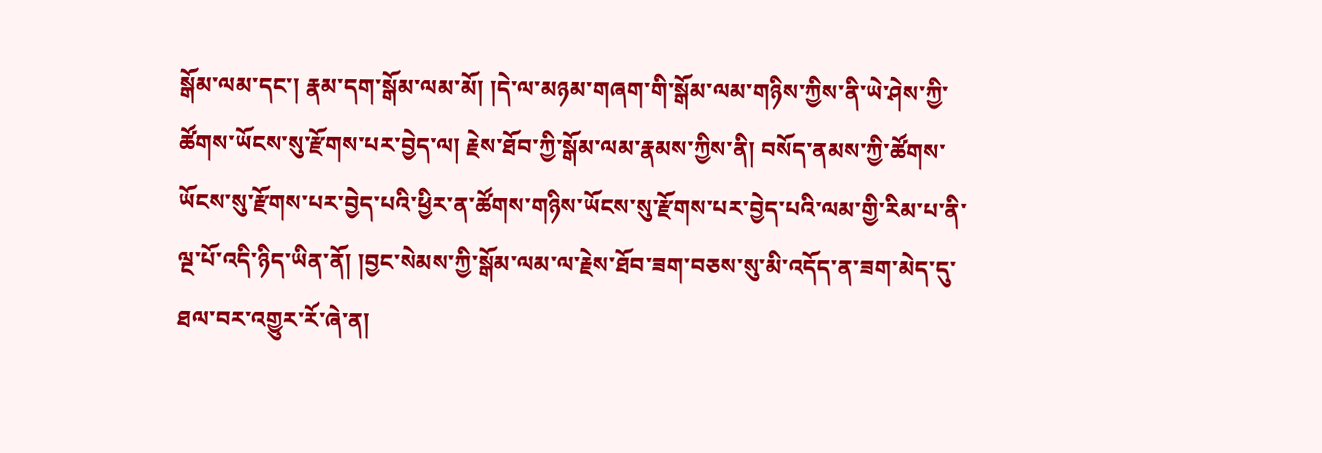སྒོམ་ལམ་དང་། རྣམ་དག་སྒོམ་ལམ་མོ། །དེ་ལ་མཉམ་གཞག་གི་སྒོམ་ལམ་གཉིས་ཀྱིས་ནི་ཡེ་ཤེས་ཀྱི་ཚོགས་ཡོངས་སུ་རྫོགས་པར་བྱེད་ལ། རྗེས་ཐོབ་ཀྱི་སྒོམ་ལམ་རྣམས་ཀྱིས་ནི། བསོད་ནམས་ཀྱི་ཚོགས་ཡོངས་སུ་རྫོགས་པར་བྱེད་པའི་ཕྱིར་ན་ཚོགས་གཉིས་ཡོངས་སུ་རྫོགས་པར་བྱེད་པའི་ལམ་གྱི་རིམ་པ་ནི་ལྔ་པོ་འདི་ཉིད་ཡིན་ནོ། །བྱང་སེམས་ཀྱི་སྒོམ་ལམ་ལ་རྗེས་ཐོབ་ཟག་བཅས་སུ་མི་འདོད་ན་ཟག་མེད་དུ་ཐལ་བར་འགྱུར་རོ་ཞེ་ན།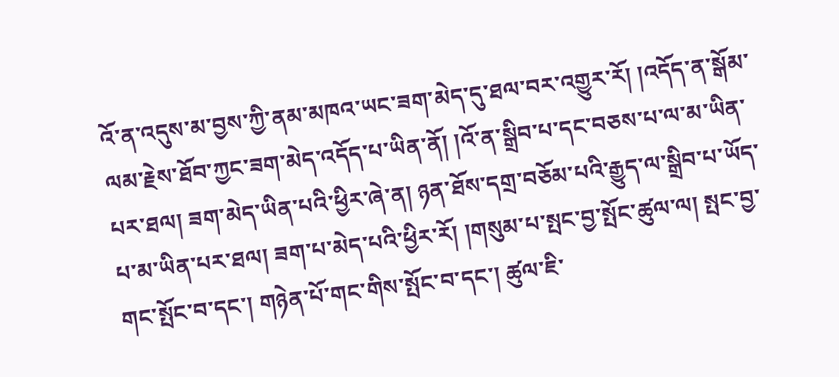འོ་ན་འདུས་མ་བྱས་ཀྱི་ནམ་མཁའ་ཡང་ཟག་མེད་དུ་ཐལ་བར་འགྱུར་རོ། །འདོད་ན་སྒོམ་ལམ་རྗེས་ཐོབ་ཀྱང་ཟག་མེད་འདོད་པ་ཡིན་ནོ། །འོ་ན་སྒྲིབ་པ་དང་བཅས་པ་ལ་མ་ཡིན་པར་ཐལ། ཟག་མེད་ཡིན་པའི་ཕྱིར་ཞེ་ན། ཉན་ཐོས་དགྲ་བཅོམ་པའི་རྒྱུད་ལ་སྒྲིབ་པ་ཡོད་པ་མ་ཡིན་པར་ཐལ། ཟག་པ་མེད་པའི་ཕྱིར་རོ། །གསུམ་པ་སྤང་བྱ་སྤོང་ཚུལ་ལ། སྤང་བྱ་གང་སྤོང་བ་དང་། གཉེན་པོ་གང་གིས་སྤོང་བ་དང་། ཚུལ་ཇི་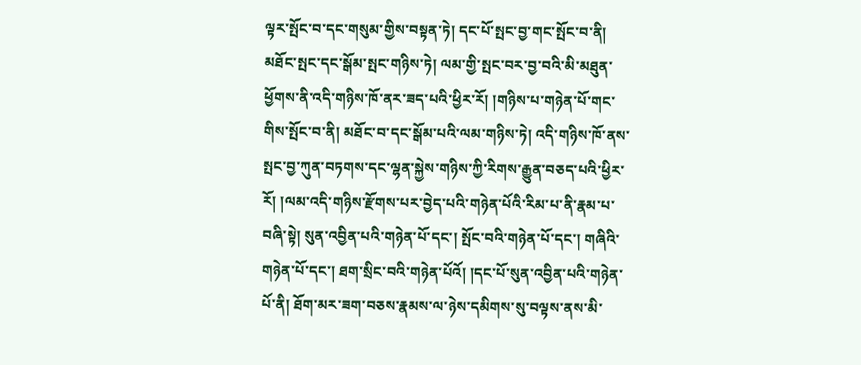ལྟར་སྤོང་བ་དང་གསུམ་གྱིས་བསྟན་ཏེ། དང་པོ་སྤང་བྱ་གང་སྤོང་བ་ནི། མཐོང་སྤང་དང་སྒོམ་སྤང་གཉིས་ཏེ། ལམ་གྱི་སྤང་བར་བྱ་བའི་མི་མཐུན་ཕྱོགས་ནི་འདི་གཉིས་ཁོ་ནར་ཟད་པའི་ཕྱིར་རོ། །གཉིས་པ་གཉེན་པོ་གང་གིས་སྤོང་བ་ནི། མཐོང་བ་དང་སྒོམ་པའི་ལམ་གཉིས་ཏེ། འདི་གཉིས་ཁོ་ནས་སྤང་བྱ་ཀུན་བཏགས་དང་ལྷན་སྐྱེས་གཉིས་ཀྱི་རིགས་རྒྱུན་བཅད་པའི་ཕྱིར་རོ། །ལམ་འདི་གཉིས་རྫོགས་པར་བྱེད་པའི་གཉེན་པོའི་རིམ་པ་ནི་རྣམ་པ་བཞི་སྟེ། སུན་འབྱིན་པའི་གཉེན་པོ་དང་། སྤོང་བའི་གཉེན་པོ་དང་། གཞིའི་གཉེན་པོ་དང་། ཐག་སྲིང་བའི་གཉེན་པོའོ། །དང་པོ་སུན་འབྱིན་པའི་གཉེན་པོ་ནི། ཐོག་མར་ཟག་བཅས་རྣམས་ལ་ཉེས་དམིགས་སུ་བལྟས་ནས་མི་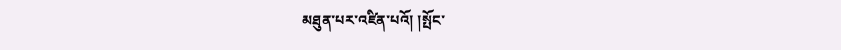མཐུན་པར་འཛིན་པའོ། །སྤོང་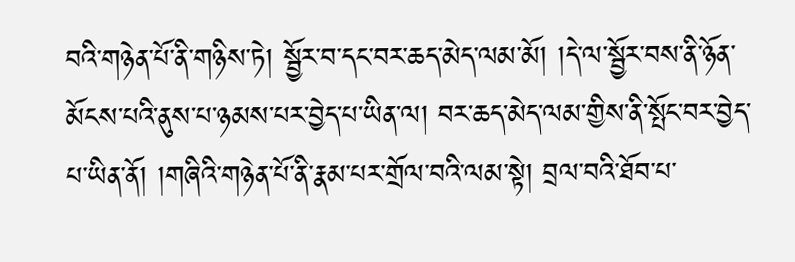བའི་གཉེན་པོ་ནི་གཉིས་ཏེ། སྦྱོར་བ་དང་བར་ཆད་མེད་ལམ་མོ། །དེ་ལ་སྦྱོར་བས་ནི་ཉོན་མོངས་པའི་ནུས་པ་ཉམས་པར་བྱེད་པ་ཡིན་ལ། བར་ཆད་མེད་ལམ་གྱིས་ནི་སྤོང་བར་བྱེད་པ་ཡིན་ནོ། །གཞིའི་གཉེན་པོ་ནི་རྣམ་པར་གྲོལ་བའི་ལམ་སྟེ། བྲལ་བའི་ཐོབ་པ་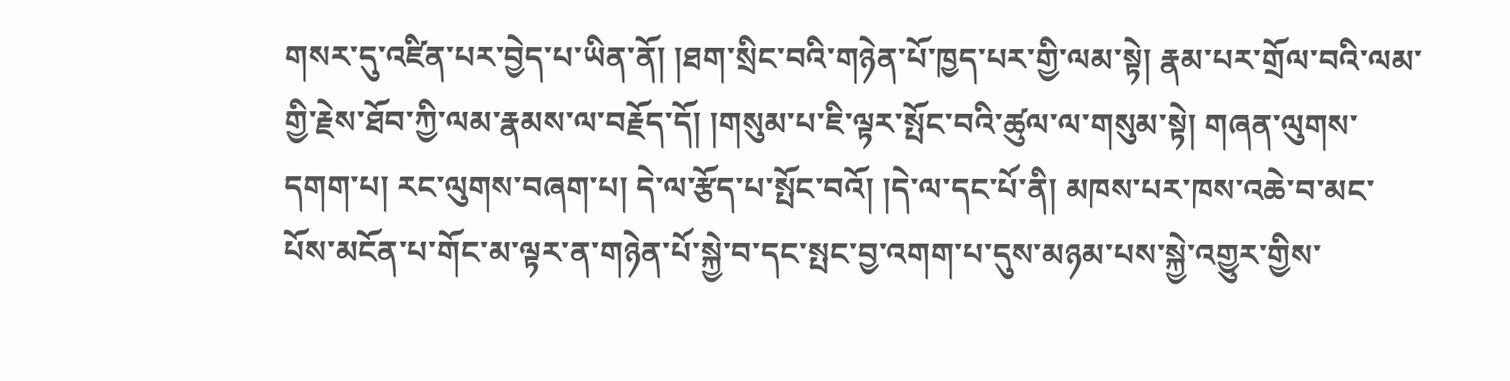གསར་དུ་འཛིན་པར་བྱེད་པ་ཡིན་ནོ། །ཐག་སྲིང་བའི་གཉེན་པོ་ཁྱད་པར་གྱི་ལམ་སྟེ། རྣམ་པར་གྲོལ་བའི་ལམ་གྱི་རྗེས་ཐོབ་ཀྱི་ལམ་རྣམས་ལ་བརྗོད་དོ། །གསུམ་པ་ཇི་ལྟར་སྤོང་བའི་ཚུལ་ལ་གསུམ་སྟེ། གཞན་ལུགས་དགག་པ། རང་ལུགས་བཞག་པ། དེ་ལ་རྩོད་པ་སྤོང་བའོ། །དེ་ལ་དང་པོ་ནི། མཁས་པར་ཁས་འཆེ་བ་མང་པོས་མངོན་པ་གོང་མ་ལྟར་ན་གཉེན་པོ་སྐྱེ་བ་དང་སྤང་བྱ་འགག་པ་དུས་མཉམ་པས་སྐྱེ་འགྱུར་གྱིས་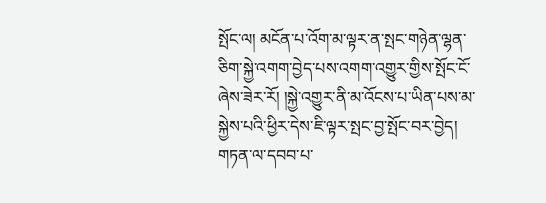སྤོང་ལ། མངོན་པ་འོག་མ་ལྟར་ན་སྤང་གཉེན་ལྷན་ཅིག་སྐྱེ་འགག་བྱེད་པས་འགག་འགྱུར་གྱིས་སྤོང་ངོ་ཞེས་ཟེར་རོ། །སྐྱེ་འགྱུར་ནི་མ་འོངས་པ་ཡིན་པས་མ་སྐྱེས་པའི་ཕྱིར་དེས་ཇི་ལྟར་སྤང་བྱ་སྤོང་བར་བྱེད། གཏན་ལ་དབབ་པ་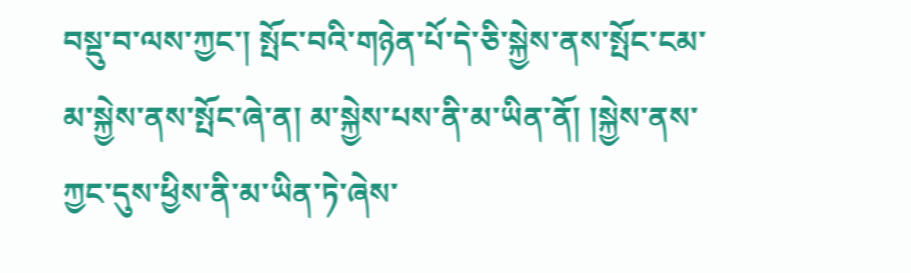བསྡུ་བ་ལས་ཀྱང་། སྤོང་བའི་གཉེན་པོ་དེ་ཅི་སྐྱེས་ནས་སྤོང་ངམ་མ་སྐྱེས་ནས་སྤོང་ཞེ་ན། མ་སྐྱེས་པས་ནི་མ་ཡིན་ནོ། །སྐྱེས་ནས་ཀྱང་དུས་ཕྱིས་ནི་མ་ཡིན་ཏེ་ཞེས་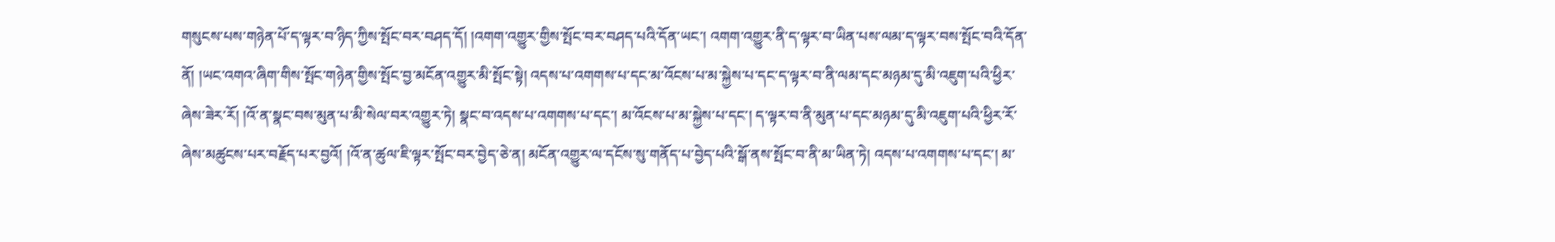གསུངས་པས་གཉེན་པོ་ད་ལྟར་བ་ཉིད་ཀྱིས་སྤོང་བར་བཤད་དོ། །འགག་འགྱུར་གྱིས་སྤོང་བར་བཤད་པའི་དོན་ཡང་། འགག་འགྱུར་ནི་ད་ལྟར་བ་ཡིན་པས་ལམ་ད་ལྟར་བས་སྤོང་བའི་དོན་ནོ། །ཡང་འགའ་ཞིག་གིས་སྤོང་གཉེན་གྱིས་སྤོང་བྱ་མངོན་འགྱུར་མི་སྤོང་སྟེ། འདས་པ་འགགས་པ་དང་མ་འོངས་པ་མ་སྐྱེས་པ་དང་ད་ལྟར་བ་ནི་ལམ་དང་མཉམ་དུ་མི་འཇུག་པའི་ཕྱིར་ཞེས་ཟེར་རོ། །འོ་ན་སྣང་བས་མུན་པ་མི་སེལ་བར་འགྱུར་ཏེ། སྣང་བ་འདས་པ་འགགས་པ་དང་། མ་འོངས་པ་མ་སྐྱེས་པ་དང་། ད་ལྟར་བ་ནི་མུན་པ་དང་མཉམ་དུ་མི་འཇུག་པའི་ཕྱིར་རོ་ཞེས་མཚུངས་པར་བརྗོད་པར་བྱའོ། །འོ་ན་ཚུལ་ཇི་ལྟར་སྤོང་བར་བྱེད་ཅེ་ན། མངོན་འགྱུར་ལ་དངོས་སུ་གནོད་པ་བྱེད་པའི་སྒོ་ནས་སྤོང་བ་ནི་མ་ཡིན་ཏེ། འདས་པ་འགགས་པ་དང་། མ་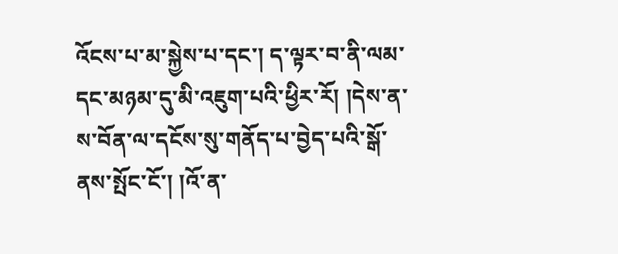འོངས་པ་མ་སྐྱེས་པ་དང་། ད་ལྟར་བ་ནི་ལམ་དང་མཉམ་དུ་མི་འཇུག་པའི་ཕྱིར་རོ། །དེས་ན་ས་བོན་ལ་དངོས་སུ་གནོད་པ་བྱེད་པའི་སྒོ་ནས་སྤོང་ངོ་། །འོ་ན་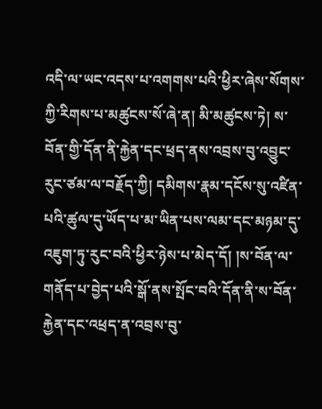འདི་ལ་ཡང་འདས་པ་འགགས་པའི་ཕྱིར་ཞེས་སོགས་ཀྱི་རིགས་པ་མཚུངས་སོ་ཞེ་ན། མི་མཚུངས་ཏེ། ས་བོན་གྱི་དོན་ནི་རྐྱེན་དང་ཕྲད་ནས་འབྲས་བུ་འབྱུང་རུང་ཙམ་ལ་བརྗོད་ཀྱི། དམིགས་རྣམ་དངོས་སུ་འཛིན་པའི་ཚུལ་དུ་ཡོད་པ་མ་ཡིན་པས་ལམ་དང་མཉམ་དུ་འཇུག་ཏུ་རུང་བའི་ཕྱིར་ཉེས་པ་མེད་དོ། །ས་བོན་ལ་གནོད་པ་བྱེད་པའི་སྒོ་ནས་སྤོང་བའི་དོན་ནི་ས་བོན་རྐྱེན་དང་འཕྲད་ན་འབྲས་བུ་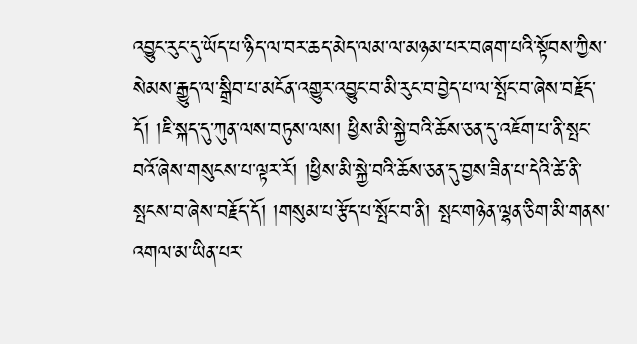འབྱུང་རུང་དུ་ཡོད་པ་ཉིད་ལ་བར་ཆད་མེད་ལམ་ལ་མཉམ་པར་བཞག་པའི་སྟོབས་ཀྱིས་སེམས་རྒྱུད་ལ་སྒྲིབ་པ་མངོན་འགྱུར་འབྱུང་བ་མི་རུང་བ་བྱེད་པ་ལ་སྤོང་བ་ཞེས་བརྗོད་དོ། །ཇི་སྐད་དུ་ཀུན་ལས་བཏུས་ལས། ཕྱིས་མི་སྐྱེ་བའི་ཆོས་ཅན་དུ་འཇོག་པ་ནི་སྤང་བའོ་ཞེས་གསུངས་པ་ལྟར་རོ། །ཕྱིས་མི་སྐྱེ་བའི་ཆོས་ཅན་དུ་བྱས་ཟིན་པ་དེའི་ཚེ་ནི་སྤངས་བ་ཞེས་བརྗོད་དོ། །གསུམ་པ་རྩོད་པ་སྤོང་བ་ནི། སྤང་གཉེན་ལྷན་ཅིག་མི་གནས་འགལ་མ་ཡིན་པར་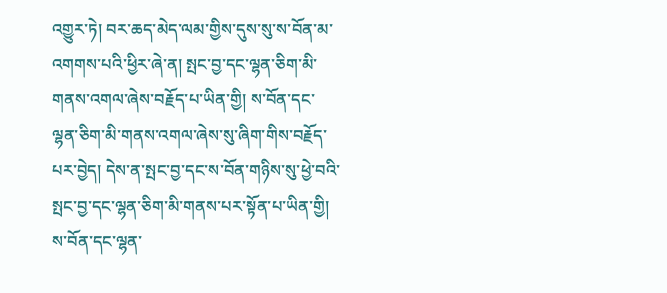འགྱུར་ཏེ། བར་ཆད་མེད་ལམ་གྱིས་དུས་སུ་ས་བོན་མ་འགགས་པའི་ཕྱིར་ཞེ་ན། སྤང་བྱ་དང་ལྷན་ཅིག་མི་གནས་འགལ་ཞེས་བརྗོད་པ་ཡིན་གྱི། ས་བོན་དང་ལྷན་ཅིག་མི་གནས་འགལ་ཞེས་སུ་ཞིག་གིས་བརྗོད་པར་བྱེད། དེས་ན་སྤང་བྱ་དང་ས་བོན་གཉིས་སུ་ཕྱེ་བའི་སྤང་བྱ་དང་ལྷན་ཅིག་མི་གནས་པར་སྟོན་པ་ཡིན་གྱི། ས་བོན་དང་ལྷན་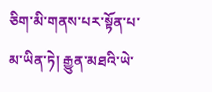ཅིག་མི་གནས་པར་སྟོན་པ་མ་ཡིན་ཏེ། རྒྱུན་མཐའི་ཡེ་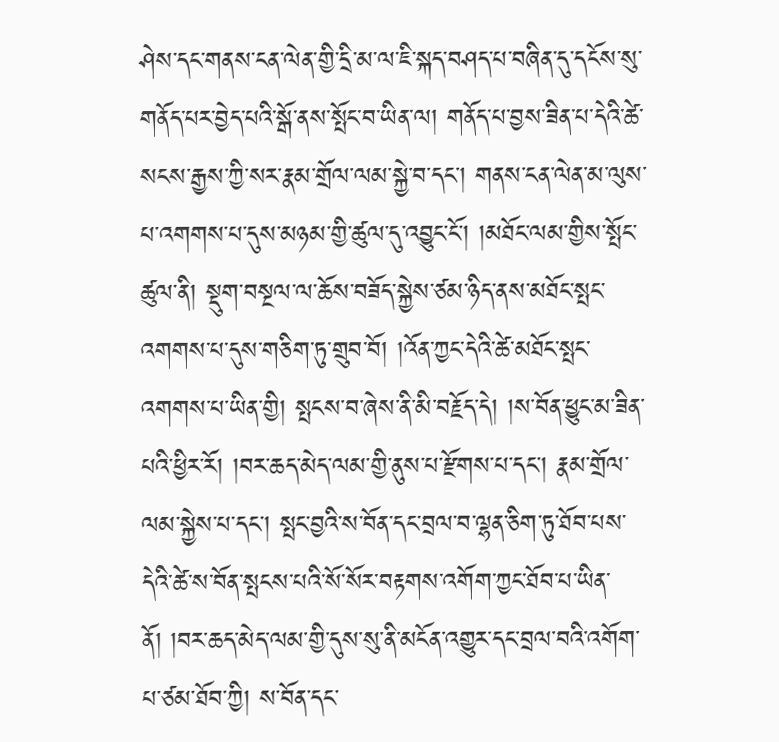ཤེས་དང་གནས་ངན་ལེན་གྱི་དྲི་མ་ལ་ཇི་སྐད་བཤད་པ་བཞིན་དུ་དངོས་སུ་གནོད་པར་བྱེད་པའི་སྒོ་ནས་སྤོང་བ་ཡིན་ལ། གནོད་པ་བྱས་ཟིན་པ་དེའི་ཚེ་སངས་རྒྱས་ཀྱི་སར་རྣམ་གྲོལ་ལམ་སྐྱེ་བ་དང་། གནས་ངན་ལེན་མ་ལུས་པ་འགགས་པ་དུས་མཉམ་གྱི་ཚུལ་དུ་འབྱུང་ངོ་། །མཐོང་ལམ་གྱིས་སྤོང་ཚུལ་ནི། སྡུག་བསྔལ་ལ་ཆོས་བཟོད་སྐྱེས་ཙམ་ཉིད་ནས་མཐོང་སྤང་འགགས་པ་དུས་གཅིག་ཏུ་གྲུབ་བོ། །འོན་ཀྱང་དེའི་ཚེ་མཐོང་སྤང་འགགས་པ་ཡིན་གྱི། སྤངས་བ་ཞེས་ནི་མི་བརྗོད་དེ། །ས་བོན་ཕྱུང་མ་ཟིན་པའི་ཕྱིར་རོ། །བར་ཆད་མེད་ལམ་གྱི་ནུས་པ་རྫོགས་པ་དང་། རྣམ་གྲོལ་ལམ་སྐྱེས་པ་དང་། སྤང་བྱའི་ས་བོན་དང་བྲལ་བ་ལྷན་ཅིག་ཏུ་ཐོབ་པས་དེའི་ཚེ་ས་བོན་སྤངས་པའི་སོ་སོར་བརྟགས་འགོག་ཀྱང་ཐོབ་པ་ཡིན་ནོ། །བར་ཆད་མེད་ལམ་གྱི་དུས་སུ་ནི་མངོན་འགྱུར་དང་བྲལ་བའི་འགོག་པ་ཙམ་ཐོབ་ཀྱི། ས་བོན་དང་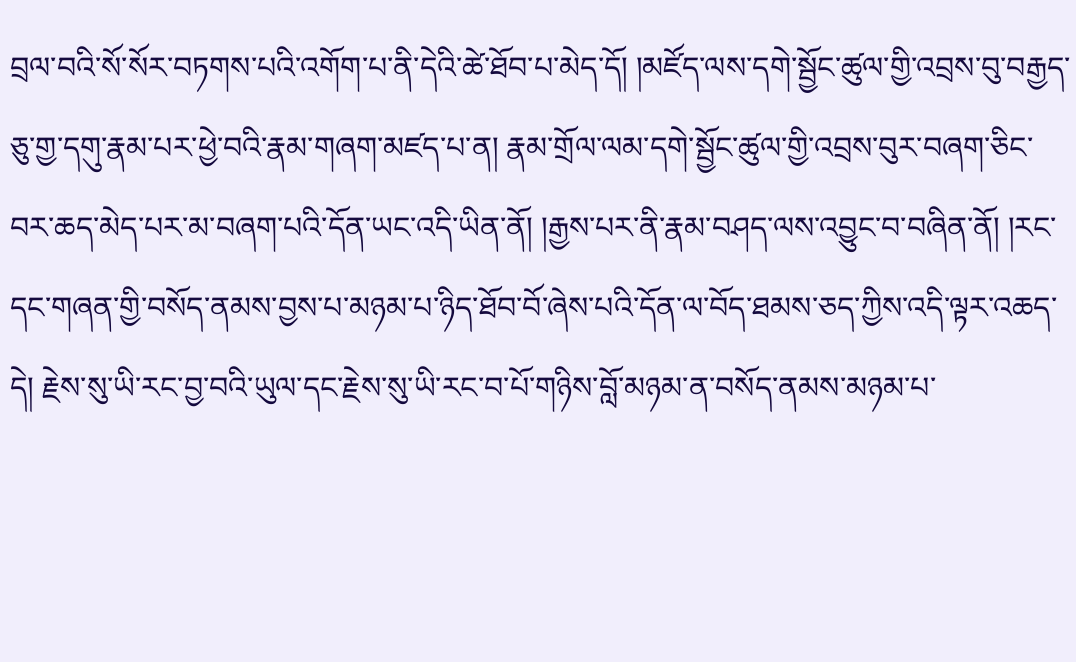བྲལ་བའི་སོ་སོར་བཏགས་པའི་འགོག་པ་ནི་དེའི་ཚེ་ཐོབ་པ་མེད་དོ། །མཛོད་ལས་དགེ་སྦྱོང་ཚུལ་གྱི་འབྲས་བུ་བརྒྱད་ཅུ་གྱ་དགུ་རྣམ་པར་ཕྱེ་བའི་རྣམ་གཞག་མཛད་པ་ན། རྣམ་གྲོལ་ལམ་དགེ་སྦྱོང་ཚུལ་གྱི་འབྲས་བུར་བཞག་ཅིང་བར་ཆད་མེད་པར་མ་བཞག་པའི་དོན་ཡང་འདི་ཡིན་ནོ། །རྒྱས་པར་ནི་རྣམ་བཤད་ལས་འབྱུང་བ་བཞིན་ནོ། །རང་དང་གཞན་གྱི་བསོད་ནམས་བྱས་པ་མཉམ་པ་ཉིད་ཐོབ་བོ་ཞེས་པའི་དོན་ལ་བོད་ཐམས་ཅད་ཀྱིས་འདི་ལྟར་འཆད་དེ། རྗེས་སུ་ཡི་རང་བྱ་བའི་ཡུལ་དང་རྗེས་སུ་ཡི་རང་བ་པོ་གཉིས་བློ་མཉམ་ན་བསོད་ནམས་མཉམ་པ་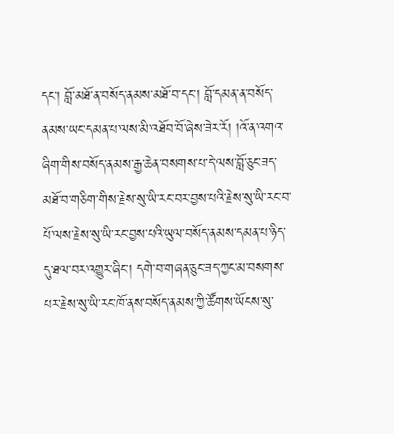དང་། བློ་མཐོ་ན་བསོད་ནམས་མཐོ་བ་དང་། བློ་དམན་ན་བསོད་ནམས་ཡང་དམན་པ་ལས་མི་འཐོབ་བོ་ཞེས་ཟེར་རོ། །འོ་ན་འགའ་ཞིག་གིས་བསོད་ནམས་རྒྱ་ཆེན་བསགས་པ་དེ་ལས་བློ་ཅུང་ཟད་མཐོ་བ་གཅིག་གིས་རྗེས་སུ་ཡི་རང་བར་བྱས་པའི་རྗེས་སུ་ཡི་རང་བ་པོ་ལས་རྗེས་སུ་ཡི་རང་བྱས་པའི་ཡུལ་བསོད་ནམས་དམན་པ་ཉིད་དུ་ཐལ་བར་འགྱུར་ཞིང་། དགེ་བ་གཞན་ཅུང་ཟད་ཀྱང་མ་བསགས་པར་རྗེས་སུ་ཡི་རང་ཁོ་ནས་བསོད་ནམས་ཀྱི་ཚོགས་ཡོངས་སུ་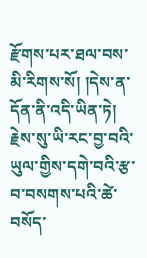རྫོགས་པར་ཐལ་བས་མི་རིགས་སོ། །དེས་ན་དོན་ནི་འདི་ཡིན་ཏེ། རྗེས་སུ་ཡི་རང་བྱ་བའི་ཡུལ་གྱིས་དགེ་བའི་རྩ་བ་བསགས་པའི་ཚེ་བསོད་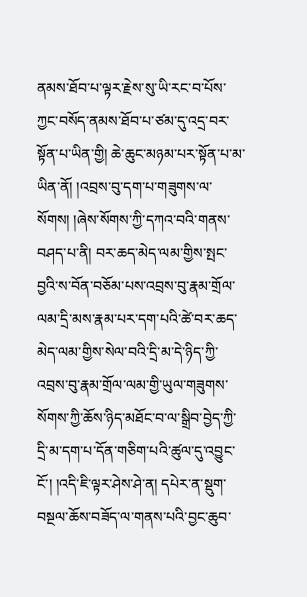ནམས་ཐོབ་པ་ལྟར་རྗེས་སུ་ཡི་རང་བ་པོས་ཀྱང་བསོད་ནམས་ཐོབ་པ་ཙམ་དུ་འདྲ་བར་སྟོན་པ་ཡིན་གྱི། ཆེ་ཆུང་མཉམ་པར་སྟོན་པ་མ་ཡིན་ནོ། །འབྲས་བུ་དག་པ་གཟུགས་ལ་སོགས། །ཞེས་སོགས་ཀྱི་དཀའ་བའི་གནས་བཤད་པ་ནི། བར་ཆད་མེད་ལམ་གྱིས་སྤང་བྱའི་ས་བོན་བཅོམ་པས་འབྲས་བུ་རྣམ་གྲོལ་ལམ་དྲི་མས་རྣམ་པར་དག་པའི་ཚེ་བར་ཆད་མེད་ལམ་གྱིས་སེལ་བའི་དྲི་མ་དེ་ཉིད་ཀྱི་འབྲས་བུ་རྣམ་གྲོལ་ལམ་གྱི་ཡུལ་གཟུགས་སོགས་ཀྱི་ཆོས་ཉིད་མཐོང་བ་ལ་སྒྲིབ་བྱེད་ཀྱི་དྲི་མ་དག་པ་དོན་གཅིག་པའི་ཚུལ་དུ་འབྱུང་ངོ་། །འདི་ཇི་ལྟར་ཤེས་ཤེ་ན། དཔེར་ན་སྡུག་བསྔལ་ཆོས་བཟོད་ལ་གནས་པའི་བྱང་ཆུབ་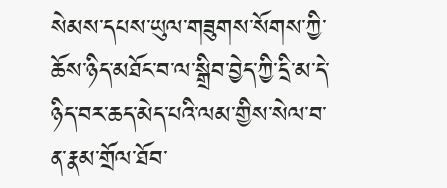སེམས་དཔས་ཡུལ་གཟུགས་སོགས་ཀྱི་ཆོས་ཉིད་མཐོང་བ་ལ་སྒྲིབ་བྱེད་ཀྱི་དྲི་མ་དེ་ཉིད་བར་ཆད་མེད་པའི་ལམ་གྱིས་སེལ་བ་ན་རྣམ་གྲོལ་ཐོབ་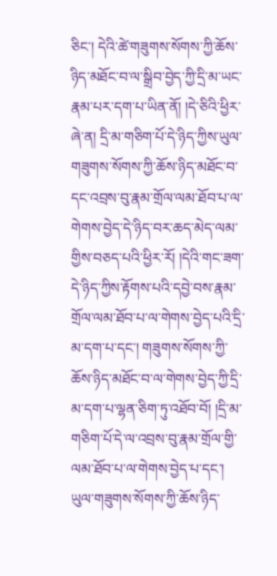ཅིང་། དེའི་ཚེ་གཟུགས་སོགས་ཀྱི་ཆོས་ཉིད་མཐོང་བ་ལ་སྒྲིབ་བྱེད་ཀྱི་དྲི་མ་ཡང་རྣམ་པར་དག་པ་ཡིན་ནོ། །དེ་ཅིའི་ཕྱིར་ཞེ་ན། དྲི་མ་གཅིག་པོ་དེ་ཉིད་ཀྱིས་ཡུལ་གཟུགས་སོགས་ཀྱི་ཆོས་ཉིད་མཐོང་བ་དང་འབྲས་བུ་རྣམ་གྲོལ་ལམ་ཐོབ་པ་ལ་གེགས་བྱེད་དེ་ཉིད་བར་ཆད་མེད་ལམ་གྱིས་བཅད་པའི་ཕྱིར་རོ། །དེའི་གང་ཟག་དེ་ཉིད་ཀྱིས་རྟོགས་པའི་དབྱེ་བས་རྣམ་གྲོལ་ལམ་ཐོབ་པ་ལ་གེགས་བྱེད་པའི་དྲི་མ་དག་པ་དང་། གཟུགས་སོགས་ཀྱི་ཆོས་ཉིད་མཐོང་བ་ལ་གེགས་བྱེད་ཀྱི་དྲི་མ་དག་པ་ལྷན་ཅིག་ཏུ་འཐོབ་བོ། །དྲི་མ་གཅིག་པོ་དེ་ལ་འབྲས་བུ་རྣམ་གྲོལ་གྱི་ལམ་ཐོབ་པ་ལ་གེགས་བྱེད་པ་དང་། ཡུལ་གཟུགས་སོགས་ཀྱི་ཆོས་ཉིད་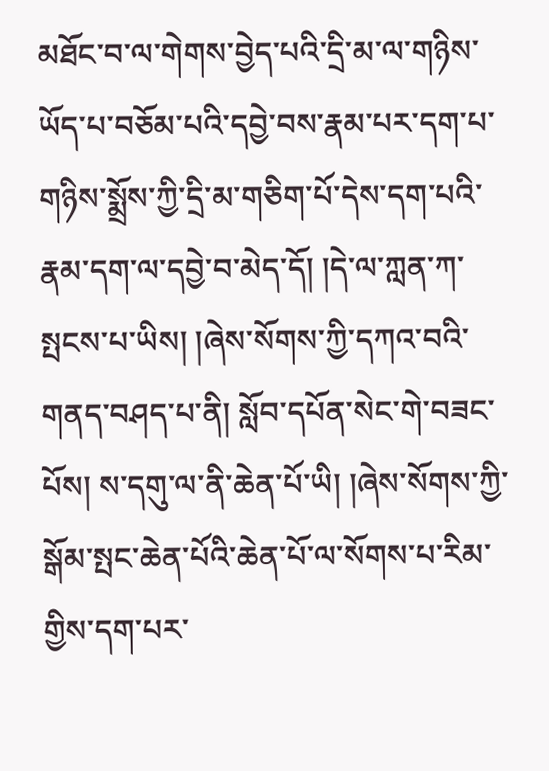མཐོང་བ་ལ་གེགས་བྱེད་པའི་དྲི་མ་ལ་གཉིས་ཡོད་པ་བཅོམ་པའི་དབྱེ་བས་རྣམ་པར་དག་པ་གཉིས་སྨྲོས་ཀྱི་དྲི་མ་གཅིག་པོ་དེས་དག་པའི་རྣམ་དག་ལ་དབྱེ་བ་མེད་དོ། །དེ་ལ་ཀླན་ཀ་སྤངས་པ་ཡིས། །ཞེས་སོགས་ཀྱི་དཀའ་བའི་གནད་བཤད་པ་ནི། སློབ་དཔོན་སེང་གེ་བཟང་པོས། ས་དགུ་ལ་ནི་ཆེན་པོ་ཡི། །ཞེས་སོགས་ཀྱི་སྒོམ་སྤང་ཆེན་པོའི་ཆེན་པོ་ལ་སོགས་པ་རིམ་གྱིས་དག་པར་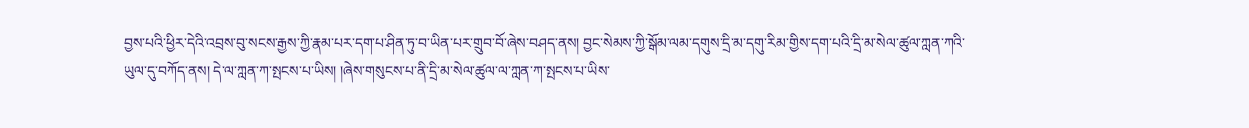བྱས་པའི་ཕྱིར་དེའི་འབྲས་བུ་སངས་རྒྱས་ཀྱི་རྣམ་པར་དག་པ་ཤིན་ཏུ་བ་ཡིན་པར་གྲུབ་བོ་ཞེས་བཤད་ནས། བྱང་སེམས་ཀྱི་སྒོམ་ལམ་དགུས་དྲི་མ་དགུ་རིམ་གྱིས་དག་པའི་དྲི་མ་སེལ་ཚུལ་ཀླན་ཀའི་ཡུལ་དུ་བཀོད་ནས། དེ་ལ་ཀླན་ཀ་སྤངས་པ་ཡིས། །ཞེས་གསུངས་པ་ནི་དྲི་མ་སེལ་ཚུལ་ལ་ཀླན་ཀ་སྤངས་པ་ཡིས་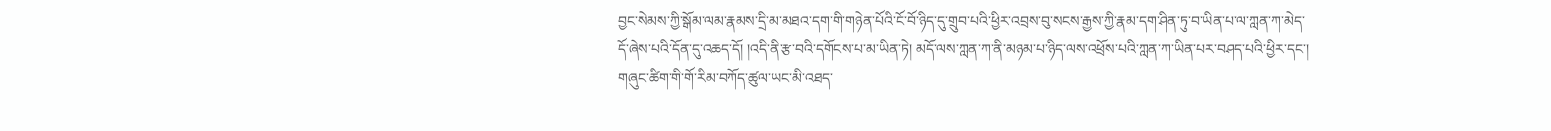བྱང་སེམས་ཀྱི་སྒོམ་ལམ་རྣམས་དྲི་མ་མཐའ་དག་གི་གཉེན་པོའི་ངོ་བོ་ཉིད་དུ་གྲུབ་པའི་ཕྱིར་འབྲས་བུ་སངས་རྒྱས་ཀྱི་རྣམ་དག་ཤིན་ཏུ་བ་ཡིན་པ་ལ་ཀླན་ཀ་མེད་དོ་ཞེས་པའི་དོན་དུ་འཆད་དོ། །འདི་ནི་རྩ་བའི་དགོངས་པ་མ་ཡིན་ཏེ། མདོ་ལས་ཀླན་ཀ་ནི་མཉམ་པ་ཉིད་ལས་འཕྲོས་པའི་ཀླན་ཀ་ཡིན་པར་བཤད་པའི་ཕྱིར་དང་། གཞུང་ཚིག་གི་གོ་རིམ་བཀོད་ཚུལ་ཡང་མི་འཐད་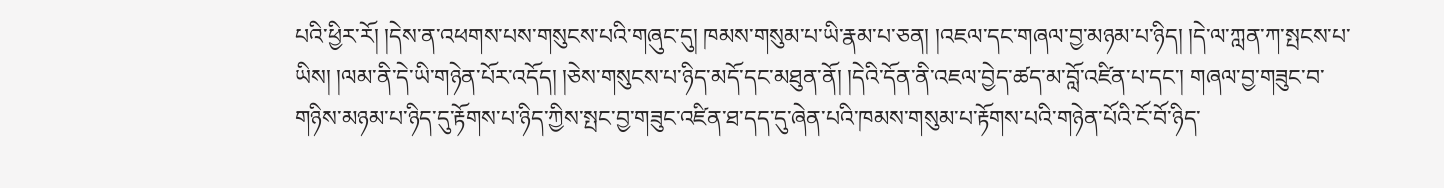པའི་ཕྱིར་རོ། །དེས་ན་འཕགས་པས་གསུངས་པའི་གཞུང་དུ། ཁམས་གསུམ་པ་ཡི་རྣམ་པ་ཅན། །འཇལ་དང་གཞལ་བྱ་མཉམ་པ་ཉིད། །དེ་ལ་ཀླན་ཀ་སྤངས་པ་ཡིས། །ལམ་ནི་དེ་ཡི་གཉེན་པོར་འདོད། །ཅེས་གསུངས་པ་ཉིད་མདོ་དང་མཐུན་ནོ། །དེའི་དོན་ནི་འཇལ་བྱེད་ཚད་མ་བློ་འཛིན་པ་དང་། གཞལ་བྱ་གཟུང་བ་གཉིས་མཉམ་པ་ཉིད་དུ་རྟོགས་པ་ཉིད་ཀྱིས་སྤང་བྱ་གཟུང་འཛིན་ཐ་དད་དུ་ཞེན་པའི་ཁམས་གསུམ་པ་རྟོགས་པའི་གཉེན་པོའི་ངོ་བོ་ཉིད་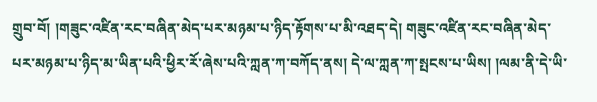གྲུབ་བོ། །གཟུང་འཛིན་རང་བཞིན་མེད་པར་མཉམ་པ་ཉིད་རྟོགས་པ་མི་འཐད་དེ། གཟུང་འཛིན་རང་བཞིན་མེད་པར་མཉམ་པ་ཉིད་མ་ཡིན་པའི་ཕྱིར་རོ་ཞེས་པའི་ཀླན་ཀ་བཀོད་ནས། དེ་ལ་ཀླན་ཀ་སྤངས་པ་ཡིས། །ལམ་ནི་དེ་ཡི་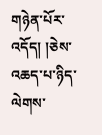གཉེན་པོར་འདོད། །ཅེས་འཆད་པ་ཉིད་ལེགས་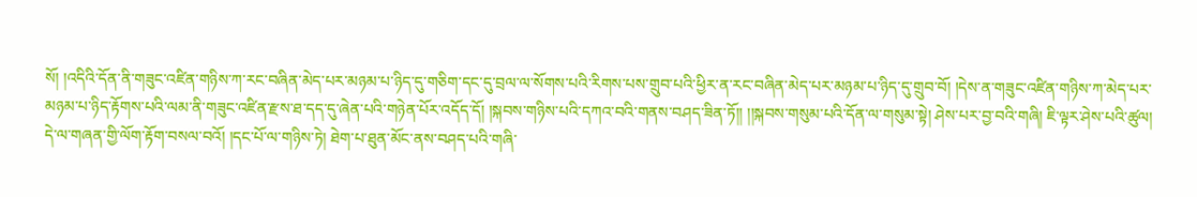སོ། །འདིའི་དོན་ནི་གཟུང་འཛིན་གཉིས་ཀ་རང་བཞིན་མེད་པར་མཉམ་པ་ཉིད་དུ་གཅིག་དང་དུ་བྲལ་ལ་སོགས་པའི་རིགས་པས་གྲུབ་པའི་ཕྱིར་ན་རང་བཞིན་མེད་པར་མཉམ་པ་ཉིད་དུ་གྲུབ་བོ། །དེས་ན་གཟུང་འཛིན་གཉིས་ཀ་མེད་པར་མཉམ་པ་ཉིད་རྟོགས་པའི་ལམ་ནི་གཟུང་འཛིན་རྫས་ཐ་དད་དུ་ཞེན་པའི་གཉེན་པོར་འདོད་དོ། །སྐབས་གཉིས་པའི་དཀའ་བའི་གནས་བཤད་ཟིན་ཏོ།། །།སྐབས་གསུམ་པའི་དོན་ལ་གསུམ་སྟེ། ཤེས་པར་བྱ་བའི་གཞི། ཇི་ལྟར་ཤེས་པའི་ཚུལ། དེ་ལ་གཞན་གྱི་ལོག་རྟོག་བསལ་བའོ། །དང་པོ་ལ་གཉིས་ཏེ། ཐེག་པ་ཐུན་མོང་ནས་བཤད་པའི་གཞི་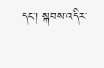དང་། སྐབས་འདིར་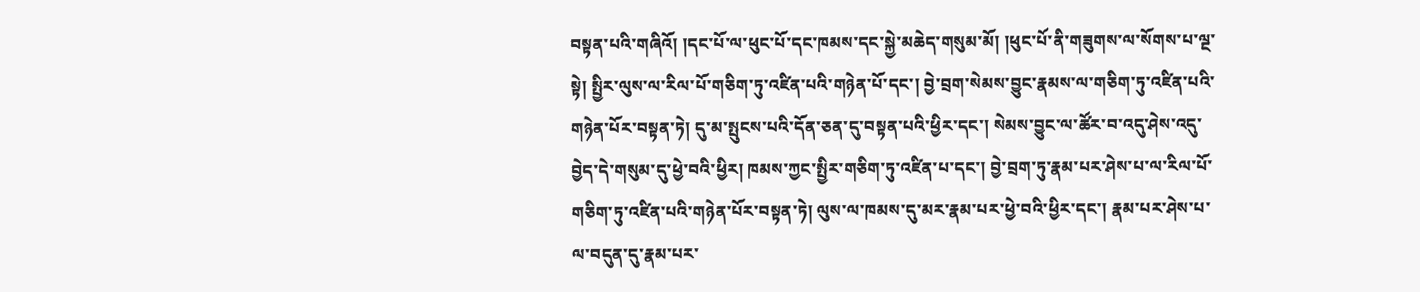བསྟན་པའི་གཞིའོ། །དང་པོ་ལ་ཕུང་པོ་དང་ཁམས་དང་སྐྱེ་མཆེད་གསུམ་མོ། །ཕུང་པོ་ནི་གཟུགས་ལ་སོགས་པ་ལྔ་སྟེ། སྤྱིར་ལུས་ལ་རིལ་པོ་གཅིག་ཏུ་འཛིན་པའི་གཉེན་པོ་དང་། བྱེ་བྲག་སེམས་བྱུང་རྣམས་ལ་གཅིག་ཏུ་འཛིན་པའི་གཉེན་པོར་བསྟན་ཏེ། དུ་མ་སྤུངས་པའི་དོན་ཅན་དུ་བསྟན་པའི་ཕྱིར་དང་། སེམས་བྱུང་ལ་ཚོར་བ་འདུ་ཤེས་འདུ་བྱེད་དེ་གསུམ་དུ་ཕྱེ་བའི་ཕྱིར། ཁམས་ཀྱང་སྤྱིར་གཅིག་ཏུ་འཛིན་པ་དང་། བྱེ་བྲག་ཏུ་རྣམ་པར་ཤེས་པ་ལ་རིལ་པོ་གཅིག་ཏུ་འཛིན་པའི་གཉེན་པོར་བསྟན་ཏེ། ལུས་ལ་ཁམས་དུ་མར་རྣམ་པར་ཕྱེ་བའི་ཕྱིར་དང་། རྣམ་པར་ཤེས་པ་ལ་བདུན་དུ་རྣམ་པར་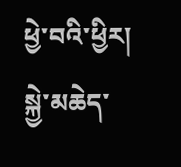ཕྱེ་བའི་ཕྱིར། སྐྱེ་མཆེད་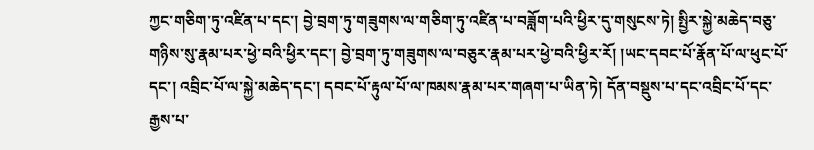ཀྱང་གཅིག་ཏུ་འཛིན་པ་དང་། བྱེ་བྲག་ཏུ་གཟུགས་ལ་གཅིག་ཏུ་འཛིན་པ་བཟློག་པའི་ཕྱིར་དུ་གསུངས་ཏེ། སྤྱིར་སྐྱེ་མཆེད་བཅུ་གཉིས་སུ་རྣམ་པར་ཕྱེ་བའི་ཕྱིར་དང་། བྱེ་བྲག་ཏུ་གཟུགས་ལ་བཅུར་རྣམ་པར་ཕྱེ་བའི་ཕྱིར་རོ། །ཡང་དབང་པོ་རྣོན་པོ་ལ་ཕུང་པོ་དང་། འབྲིང་པོ་ལ་སྐྱེ་མཆེད་དང་། དབང་པོ་རྟུལ་པོ་ལ་ཁམས་རྣམ་པར་གཞག་པ་ཡིན་ཏེ། དོན་བསྡུས་པ་དང་འབྲིང་པོ་དང་རྒྱས་པ་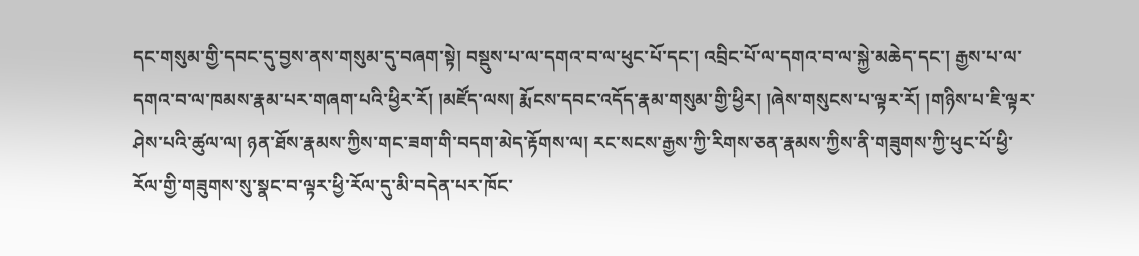དང་གསུམ་གྱི་དབང་དུ་བྱས་ནས་གསུམ་དུ་བཞག་སྟེ། བསྡུས་པ་ལ་དགའ་བ་ལ་ཕུང་པོ་དང་། འབྲིང་པོ་ལ་དགའ་བ་ལ་སྐྱེ་མཆེད་དང་། རྒྱས་པ་ལ་དགའ་བ་ལ་ཁམས་རྣམ་པར་གཞག་པའི་ཕྱིར་རོ། །མཛོད་ལས། རྨོངས་དབང་འདོད་རྣམ་གསུམ་གྱི་ཕྱིར། །ཞེས་གསུངས་པ་ལྟར་རོ། །གཉིས་པ་ཇི་ལྟར་ཤེས་པའི་ཚུལ་ལ། ཉན་ཐོས་རྣམས་ཀྱིས་གང་ཟག་གི་བདག་མེད་རྟོགས་ལ། རང་སངས་རྒྱས་ཀྱི་རིགས་ཅན་རྣམས་ཀྱིས་ནི་གཟུགས་ཀྱི་ཕུང་པོ་ཕྱི་རོལ་གྱི་གཟུགས་སུ་སྣང་བ་ལྟར་ཕྱི་རོལ་དུ་མི་བདེན་པར་ཁོང་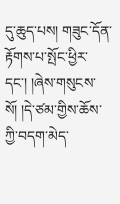དུ་ཆུད་པས། གཟུང་དོན་རྟོགས་པ་སྤོང་ཕྱིར་དང་། །ཞེས་གསུངས་སོ། །དེ་ཙམ་གྱིས་ཆོས་ཀྱི་བདག་མེད་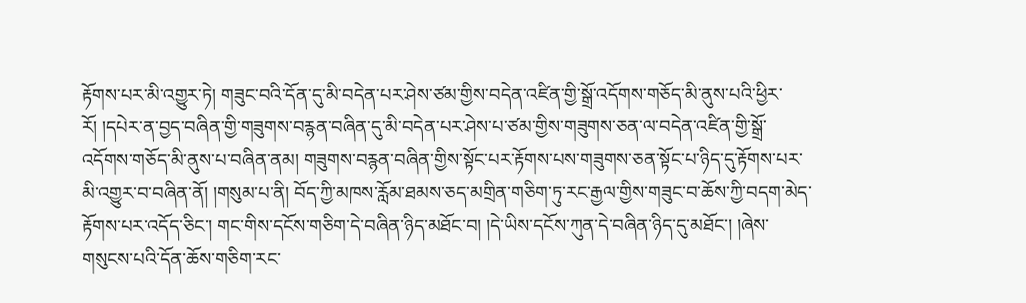རྟོགས་པར་མི་འགྱུར་ཏེ། གཟུང་བའི་དོན་དུ་མི་བདེན་པར་ཤེས་ཙམ་གྱིས་བདེན་འཛིན་གྱི་སྒྲོ་འདོགས་གཅོད་མི་ནུས་པའི་ཕྱིར་རོ། །དཔེར་ན་བྱད་བཞིན་གྱི་གཟུགས་བརྙན་བཞིན་དུ་མི་བདེན་པར་ཤེས་པ་ཙམ་གྱིས་གཟུགས་ཅན་ལ་བདེན་འཛིན་གྱི་སྒྲོ་འདོགས་གཅོད་མི་ནུས་པ་བཞིན་ནམ། གཟུགས་བརྙན་བཞིན་གྱིས་སྟོང་པར་རྟོགས་པས་གཟུགས་ཅན་སྟོང་པ་ཉིད་དུ་རྟོགས་པར་མི་འགྱུར་བ་བཞིན་ནོ། །གསུམ་པ་ནི། བོད་ཀྱི་མཁས་རློམ་ཐམས་ཅད་མགྲིན་གཅིག་ཏུ་རང་རྒྱལ་གྱིས་གཟུང་བ་ཆོས་ཀྱི་བདག་མེད་རྟོགས་པར་འདོད་ཅིང་། གང་གིས་དངོས་གཅིག་དེ་བཞིན་ཉིད་མཐོང་བ། །དེ་ཡིས་དངོས་ཀུན་དེ་བཞིན་ཉིད་དུ་མཐོང་། །ཞེས་གསུངས་པའི་དོན་ཆོས་གཅིག་རང་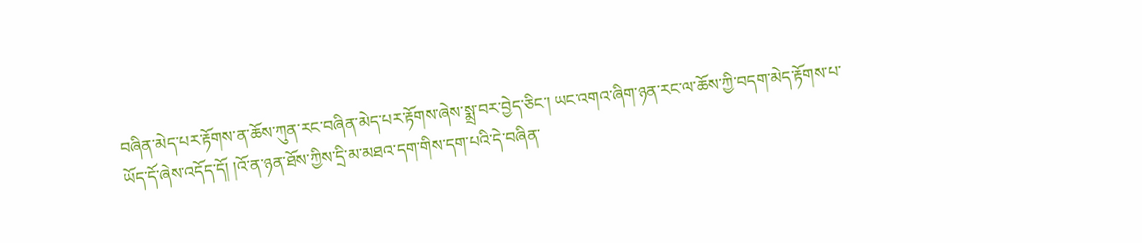བཞིན་མེད་པར་རྟོགས་ན་ཆོས་ཀུན་རང་བཞིན་མེད་པར་རྟོགས་ཞེས་སྨྲ་བར་བྱེད་ཅིང་། ཡང་འགའ་ཞིག་ཉན་རང་ལ་ཆོས་ཀྱི་བདག་མེད་རྟོགས་པ་ཡོད་དོ་ཞེས་འདོད་དོ། །འོ་ན་ཉན་ཐོས་ཀྱིས་དྲི་མ་མཐའ་དག་གིས་དག་པའི་དེ་བཞིན་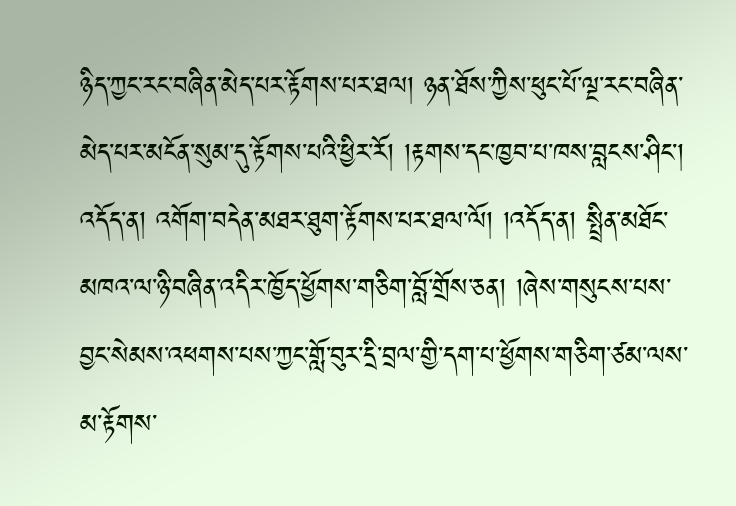ཉིད་ཀྱང་རང་བཞིན་མེད་པར་རྟོགས་པར་ཐལ། ཉན་ཐོས་ཀྱིས་ཕུང་པོ་ལྔ་རང་བཞིན་མེད་པར་མངོན་སུམ་དུ་རྟོགས་པའི་ཕྱིར་རོ། །རྟགས་དང་ཁྱབ་པ་ཁས་བླངས་ཤིང་། འདོད་ན། འགོག་བདེན་མཐར་ཐུག་རྟོགས་པར་ཐལ་ལོ། །འདོད་ན། སྤྲིན་མཐོང་མཁའ་ལ་ཉི་བཞིན་འདིར་ཁྱོད་ཕྱོགས་གཅིག་བློ་གྲོས་ཅན། །ཞེས་གསུངས་པས་བྱང་སེམས་འཕགས་པས་ཀྱང་གློ་བུར་དྲི་བྲལ་གྱི་དག་པ་ཕྱོགས་གཅིག་ཙམ་ལས་མ་རྟོགས་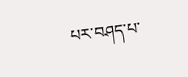པར་བཤད་པ་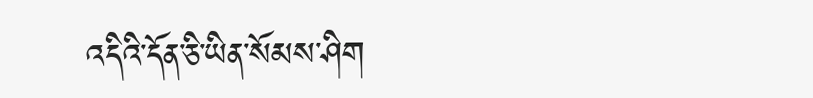འདིའི་དོན་ཅི་ཡིན་སོམས་ཤིག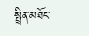སྤྲིན་མཐོང་